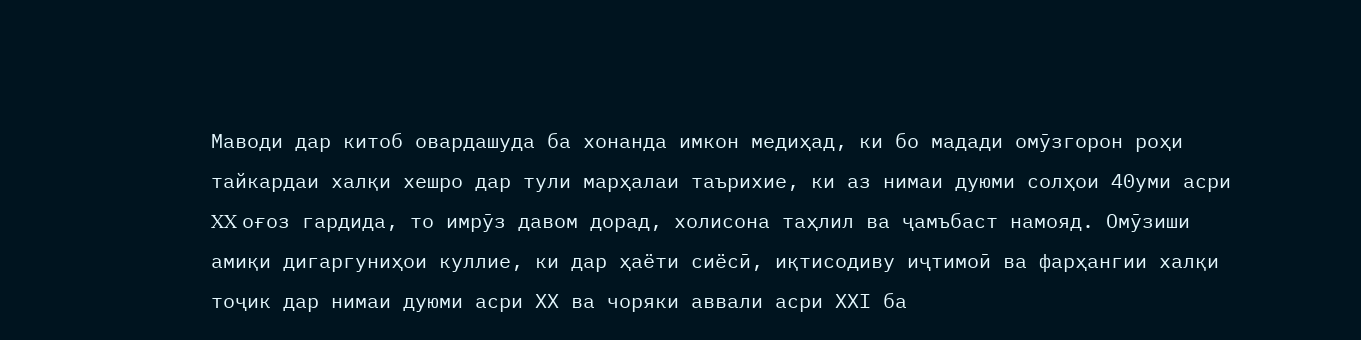Маводи дар китоб овардашуда ба хонанда имкон медиҳад, ки бо мадади омӯзгорон роҳи тайкардаи халқи хешро дар тули марҳалаи таърихие, ки аз нимаи дуюми солҳои 40уми асри XX оғоз гардида, то имрӯз давом дорад, холисона таҳлил ва ҷамъбаст намояд. Омӯзиши амиқи дигаргуниҳои куллие, ки дар ҳаёти сиёсӣ, иқтисодиву иҷтимоӣ ва фарҳангии халқи тоҷик дар нимаи дуюми асри ХХ ва чоряки аввали асри ХХI ба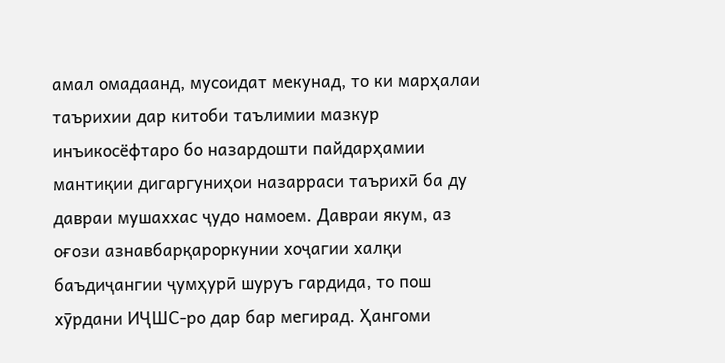амал омадаанд, мусоидат мекунад, то ки марҳалаи таърихии дар китоби таълимии мазкур инъикосёфтаро бо назардошти пайдарҳамии мантиқии дигаргуниҳои назарраси таърихӣ ба ду давраи мушаххас ҷудо намоем. Давраи якум, аз оғози азнавбарқароркунии хоҷагии халқи баъдиҷангии ҷумҳурӣ шуруъ гардида, то пош хӯрдани ИҶШС-ро дар бар мегирад. Ҳангоми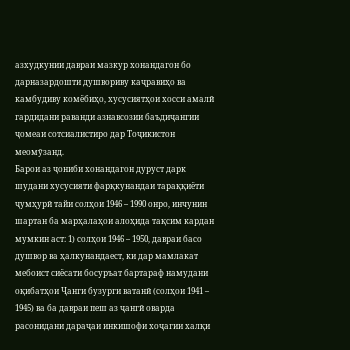азхудкунии давраи мазкур хонандагон бо дарназардошти душвориву каҷравиҳо ва камбудиву комёбиҳо, хусусиятҳои хосси амалӣ гардидани раванди азнавсозии баъдиҷангии ҷомеаи сотсиалистиро дар Тоҷикистон меомӯзанд.
Барои аз ҷониби хонандагон дуруст дарк шудани хусусияти фарқкунандаи тараққиёти ҷумҳурӣ тайи солҳои 1946 – 1990 онро, инчунин шартан ба марҳалаҳои алоҳида тақсим кардан мумкин аст: 1) солҳои 1946 – 1950, давраи басо душвор ва ҳалкунандаест, ки дар мамлакат мебоист сиёсати босуръат бартараф намудани оқибатҳои Ҷанги бузурги ватанӣ (солҳои 1941 – 1945) ва ба давраи пеш аз ҷангӣ оварда расонидани дараҷаи инкишофи хоҷагии халқи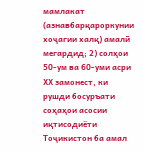мамлакат (азнавбарқароркунии хоҷагии халқ) амалӣ мегардид; 2) солҳои 50-ум ва 60-уми асри ХХ замонест, ки рушди босуръати соҳаҳои асосии иқтисодиёти Тоҷикистон ба амал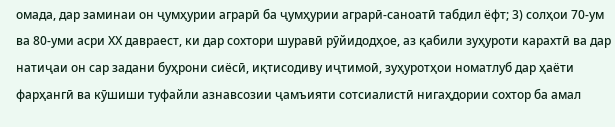омада, дар заминаи он ҷумҳурии аграрӣ ба ҷумҳурии аграрӣ-саноатӣ табдил ёфт; 3) солҳои 70-ум ва 80-уми асри ХХ давраест, ки дар сохтори шуравӣ рӯйидодҳое, аз қабили зуҳуроти карахтӣ ва дар натиҷаи он сар задани буҳрони сиёсӣ, иқтисодиву иҷтимоӣ, зуҳуротҳои номатлуб дар ҳаёти фарҳангӣ ва кӯшиши туфайли азнавсозии ҷамъияти сотсиалистӣ нигаҳдории сохтор ба амал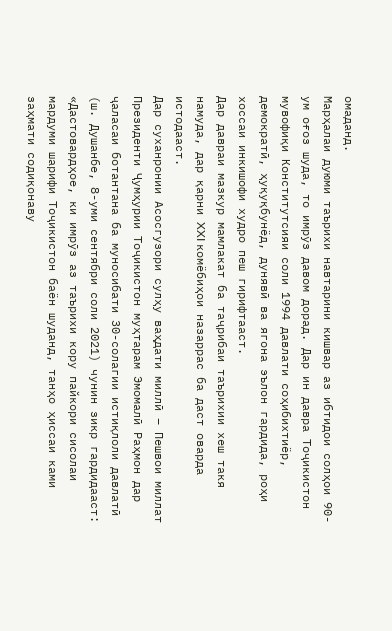омаданд.
Марҳалаи дуюми таърихи навтарини кишвар аз ибтидои солҳои 90-ум оғоз шуда, то имрӯз давом дорад. Дар ин давра Тоҷикистон мувофиқи Конститутсияи соли 1994 давлати соҳибихтиёр, демократӣ, ҳуқуқбунёд, дунявӣ ва ягона эълон гардида, роҳи хоссаи инкишофи худро пеш гирифтааст.
Дар давраи мазкур мамлакат ба таҷрибаи таърихии хеш такя намуда, дар қарни XXI комёбиҳои назаррас ба даст оварда истодааст.
Дар суханронии Асосгузори сулҳу ваҳдати миллӣ – Пешвои миллат Президенти Ҷумҳурии Тоҷикистон муҳтарам Эмомалӣ Раҳмон дар ҷаласаи ботантана ба муносибати 30-солагии истиқлоли давлатӣ (ш. Душанбе, 8-уми сентябри соли 2021) чунин зикр гардидааст: «Дастовардҳое, ки имрӯз аз таърихи кору пайкори сисолаи мардуми шарифи Тоҷикистон баён шуданд, танҳо ҳиссаи ками заҳмати содиқонаву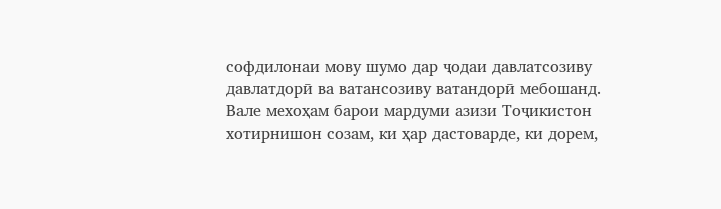софдилонаи мову шумо дар ҷодаи давлатсозиву давлатдорӣ ва ватансозиву ватандорӣ мебошанд. Вале мехоҳам барои мардуми азизи Тоҷикистон хотирнишон созам, ки ҳар дастоварде, ки дорем,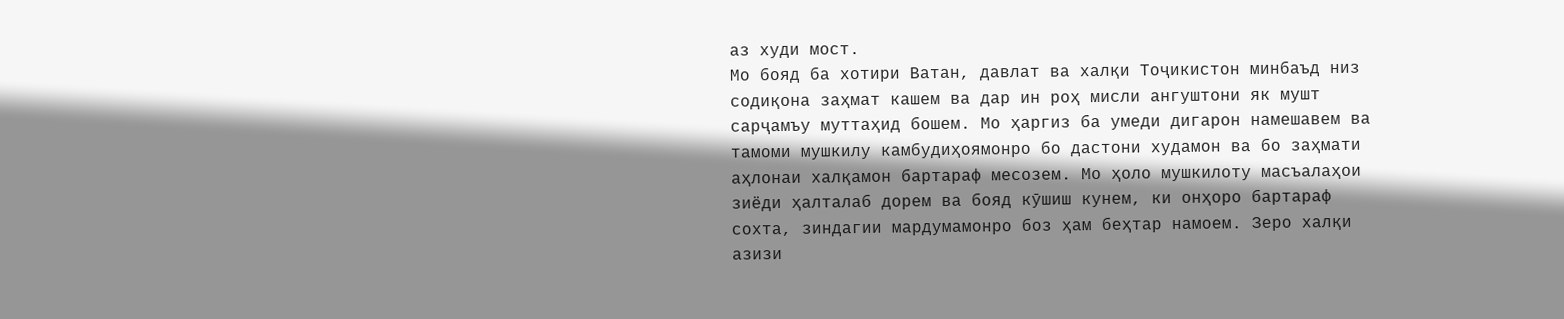аз худи мост.
Мо бояд ба хотири Ватан, давлат ва халқи Тоҷикистон минбаъд низ содиқона заҳмат кашем ва дар ин роҳ мисли ангуштони як мушт сарҷамъу муттаҳид бошем. Мо ҳаргиз ба умеди дигарон намешавем ва тамоми мушкилу камбудиҳоямонро бо дастони худамон ва бо заҳмати аҳлонаи халқамон бартараф месозем. Мо ҳоло мушкилоту масъалаҳои зиёди ҳалталаб дорем ва бояд кӯшиш кунем, ки онҳоро бартараф сохта, зиндагии мардумамонро боз ҳам беҳтар намоем. Зеро халқи азизи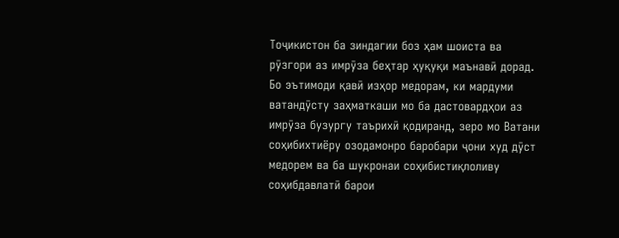Тоҷикистон ба зиндагии боз ҳам шоиста ва рӯзгори аз имрӯза беҳтар ҳуқуқи маънавӣ дорад.
Бо эътимоди қавӣ изҳор медорам, ки мардуми ватандӯсту заҳматкаши мо ба дастовардҳои аз имрӯза бузургу таърихӣ қодиранд, зеро мо Ватани соҳибихтиёру озодамонро баробари ҷони худ дӯст медорем ва ба шукронаи соҳибистиқлоливу соҳибдавлатӣ барои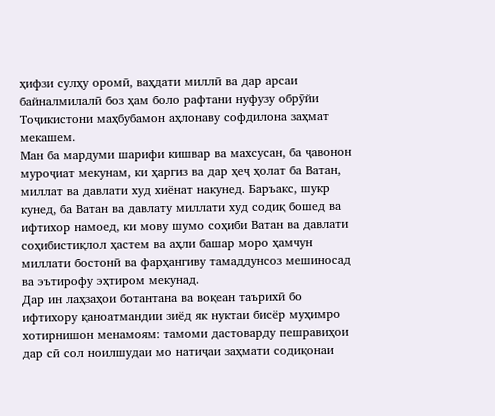ҳифзи сулҳу оромӣ, ваҳдати миллӣ ва дар арсаи байналмилалӣ боз ҳам боло рафтани нуфузу обрӯйи Тоҷикистони маҳбубамон аҳлонаву софдилона заҳмат мекашем.
Ман ба мардуми шарифи кишвар ва махсусан, ба ҷавонон муроҷиат мекунам, ки ҳаргиз ва дар ҳеҷ ҳолат ба Ватан, миллат ва давлати худ хиёнат накунед. Баръакс, шукр кунед, ба Ватан ва давлату миллати худ содиқ бошед ва ифтихор намоед, ки мову шумо соҳиби Ватан ва давлати соҳибистиқлол ҳастем ва аҳли башар моро ҳамчун миллати бостонӣ ва фарҳангиву тамаддунсоз мешиносад ва эътирофу эҳтиром мекунад.
Дар ин лаҳзаҳои ботантана ва воқеан таърихӣ бо ифтихору қаноатмандии зиёд як нуктаи бисёр муҳимро хотирнишон менамоям: тамоми дастоварду пешравиҳои дар сӣ сол ноилшудаи мо натиҷаи заҳмати содиқонаи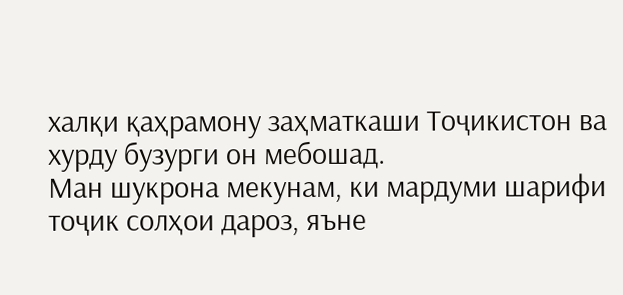халқи қаҳрамону заҳматкаши Тоҷикистон ва хурду бузурги он мебошад.
Ман шукрона мекунам, ки мардуми шарифи тоҷик солҳои дароз, яъне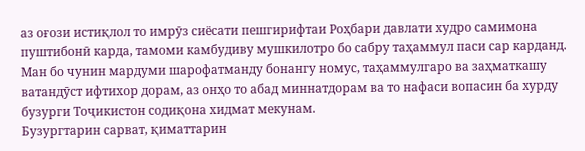аз оғози истиқлол то имрӯз сиёсати пешгирифтаи Роҳбари давлати худро самимона пуштибонӣ карда, тамоми камбудиву мушкилотро бо сабру таҳаммул паси сар карданд. Ман бо чунин мардуми шарофатманду бонангу номус, таҳаммулгаро ва заҳматкашу ватандӯст ифтихор дорам, аз онҳо то абад миннатдорам ва то нафаси вопасин ба хурду бузурги Тоҷикистон содиқона хидмат мекунам.
Бузургтарин сарват, қиматтарин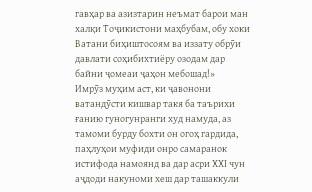гавҳар ва азизтарин неъмат барои ман халқи Тоҷикистони маҳбубам, обу хоки Ватани биҳиштосоям ва иззату обрӯи давлати соҳибихтиёру озодам дар байни ҷомеаи ҷаҳон мебошад!»
Имрӯз муҳим аст, ки ҷавонони ватандӯсти кишвар такя ба таърихи ғанию гуногунранги худ намуда, аз тамоми бурду бохти он огоҳ гардида, паҳлуҳои муфиди онро самаранок истифода намоянд ва дар асри ХХI чун аҷдоди накуноми хеш дар ташаккули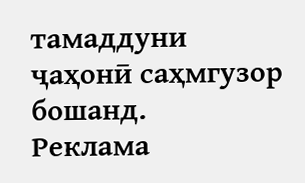тамаддуни ҷаҳонӣ саҳмгузор бошанд.
Реклама